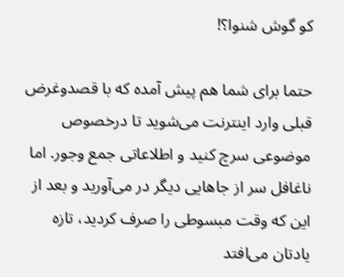کو گوش شنوا؟!

حتما برای شما هم پیش آمده که با قصدوغرض قبلی وارد اینترنت می‌شوید تا درخصوص موضوعی سرچ کنید و اطلاعاتی جمع وجور. اما ناغافل سر از جاهایی دیگر در می‌آورید و بعد از این که وقت مبسوطی را صرف کردید، تازه یادتان می‌افتد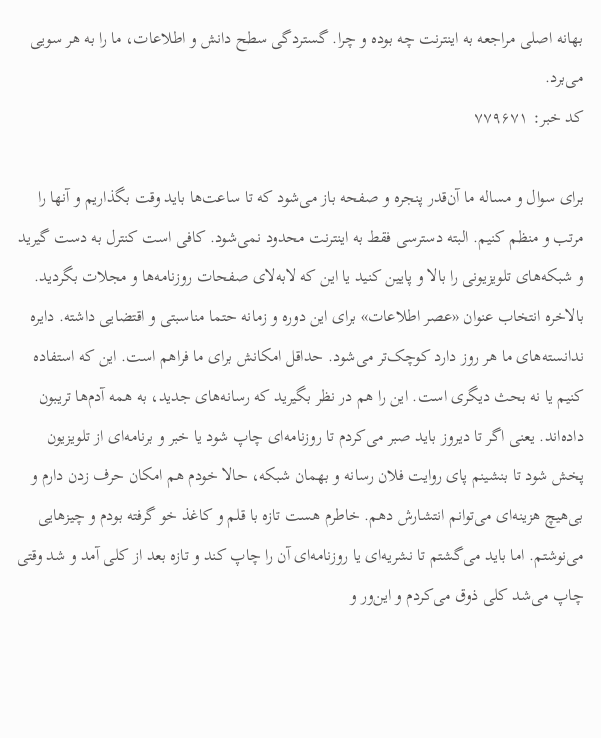بهانه اصلی مراجعه به اینترنت چه بوده و چرا. گستردگی سطح دانش و اطلاعات، ما را به هر سویی می‌برد.
کد خبر: ۷۷۹۶۷۱

برای سوال و مساله ما آن‌قدر پنجره و صفحه باز می‌شود که تا ساعت‌ها باید وقت بگذاریم و آنها را مرتب و منظم کنیم. البته دسترسی فقط به اینترنت محدود نمی‌شود. کافی است کنترل به دست گیرید و شبکه‌های تلویزیونی را بالا و پایین کنید یا این که لابه‌لای صفحات روزنامه‌ها و مجلات بگردید. بالاخره انتخاب عنوان «عصر اطلاعات» برای این دوره و زمانه حتما مناسبتی و اقتضایی داشته. دایره ندانسته‌های ما هر روز دارد کوچک‌تر می‌شود. حداقل امکانش برای ما فراهم است. این که استفاده کنیم یا نه بحث دیگری است. این را هم در نظر بگیرید که رسانه‌های جدید، به همه آدم‌ها تریبون داده‌اند. یعنی اگر تا دیروز باید صبر می‌کردم تا روزنامه‌ای چاپ شود یا خبر و برنامه‌ای از تلویزیون پخش شود تا بنشینم پای روایت فلان رسانه و بهمان شبکه، حالا خودم هم امکان حرف زدن دارم و بی‌هیچ هزینه‌ای می‌توانم انتشارش دهم. خاطرم هست تازه با قلم و کاغذ خو گرفته بودم و چیزهایی می‌نوشتم. اما باید می‌گشتم تا نشریه‌ای یا روزنامه‌ای آن را چاپ کند و تازه بعد از کلی آمد و شد وقتی چاپ می‌شد کلی ذوق می‌کردم و این‌ور و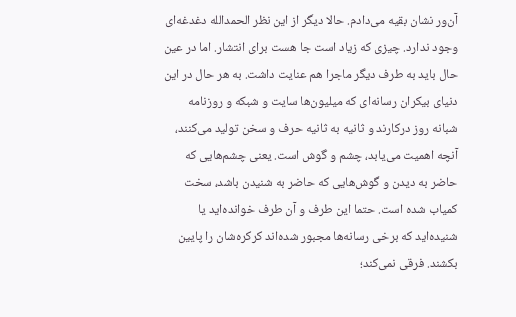آن‌ور نشان بقیه می‌دادم. حالا دیگر از این نظر الحمدالله دغدغه‌ای وجود ندارد. چیزی که زیاد است جا هست برای انتشار. اما در عین حال باید به طرف دیگر ماجرا هم عنایت داشت. به هر حال در این دنیای بیکران رسانه‌ای که میلیون‌ها سایت و شبکه و روزنامه شبانه روز درکارند و ثانیه به ثانیه حرف و سخن تولید می‌کنند، آنچه اهمیت می‌یابد، چشم و گوش است. یعنی چشم‌هایی که حاضر به دیدن و گوش‌هایی که حاضر به شنیدن باشد، سخت کمیاب شده است. حتما این طرف و آن طرف خوانده‌اید یا شنیده‌اید که برخی رسانه‌ها مجبور شده‌اند کرکره‌شان را پایین بکشند. فرقی نمی‌کند؛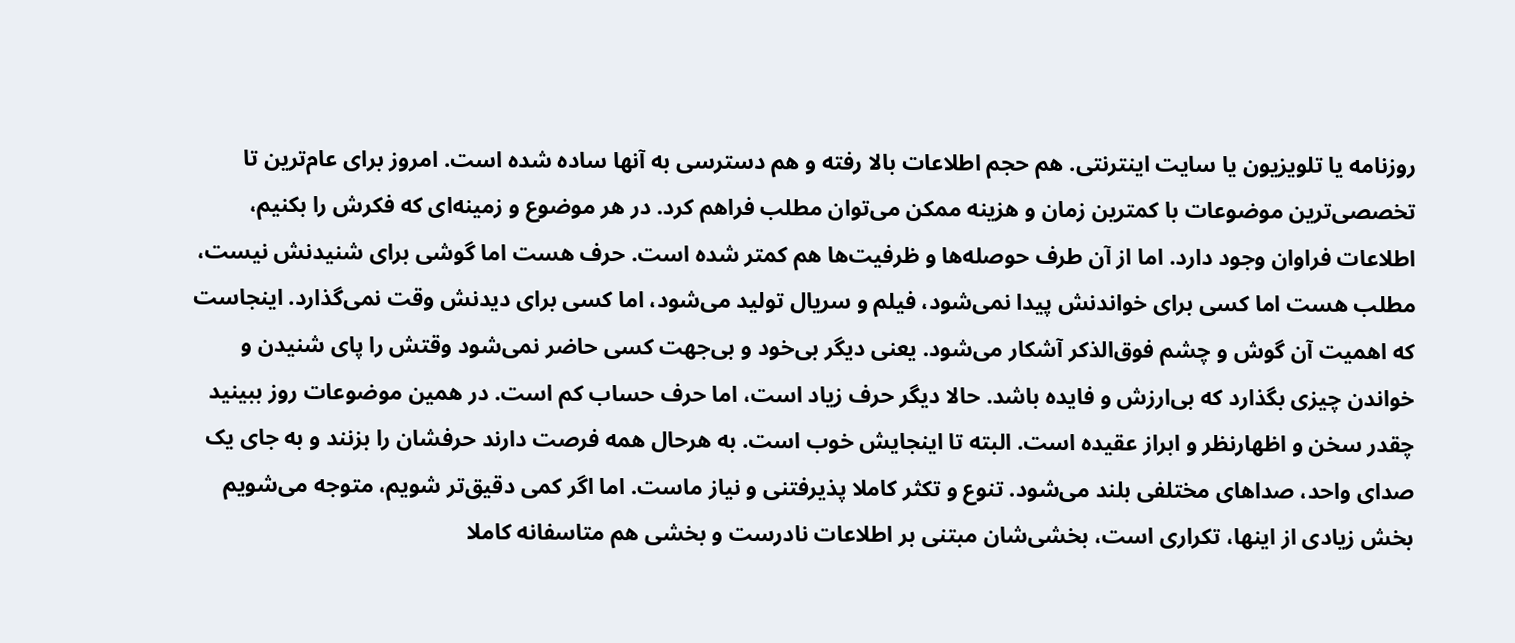روزنامه یا تلویزیون یا سایت اینترنتی. هم حجم اطلاعات بالا رفته و هم دسترسی به آنها ساده شده است. امروز برای عام‌ترین تا تخصصی‌ترین موضوعات با کمترین زمان و هزینه ممکن می‌توان مطلب فراهم کرد. در هر موضوع و زمینه‌ای که فکرش را بکنیم، اطلاعات فراوان وجود دارد. اما از آن طرف حوصله‌ها و ظرفیت‌ها هم کمتر شده است. حرف هست اما گوشی برای شنیدنش نیست، مطلب هست اما کسی برای خواندنش پیدا نمی‌شود، فیلم و سریال تولید می‌شود، اما کسی برای دیدنش وقت نمی‌گذارد. اینجاست که اهمیت آن گوش و چشم فوق‌الذکر آشکار می‌شود. یعنی دیگر بی‌خود و بی‌جهت کسی حاضر نمی‌شود وقتش را پای شنیدن و خواندن چیزی بگذارد که بی‌ارزش و فایده باشد. حالا دیگر حرف زیاد است، اما حرف حساب کم است. در همین موضوعات روز ببینید چقدر سخن و اظهارنظر و ابراز عقیده است. البته تا اینجایش خوب است. به هرحال همه فرصت دارند حرفشان را بزنند و به جای یک صدای واحد، صداهای مختلفی بلند می‌شود. تنوع و تکثر کاملا پذیرفتنی و نیاز ماست. اما اگر کمی دقیق‌تر شویم، متوجه می‌شویم بخش زیادی از اینها، تکراری است، بخشی‌شان مبتنی بر اطلاعات نادرست و بخشی هم متاسفانه کاملا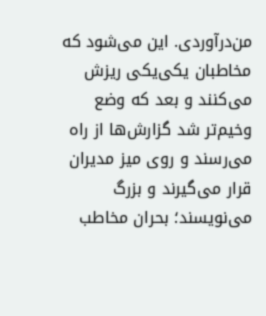من‌درآوردی. این می‌شود که مخاطبان یکی‌یکی ریزش می‌کنند و بعد که وضع وخیم‌تر شد گزارش‌ها از راه می‌رسند و روی میز مدیران قرار می‌گیرند و بزرگ می‌نویسند؛ بحران مخاطب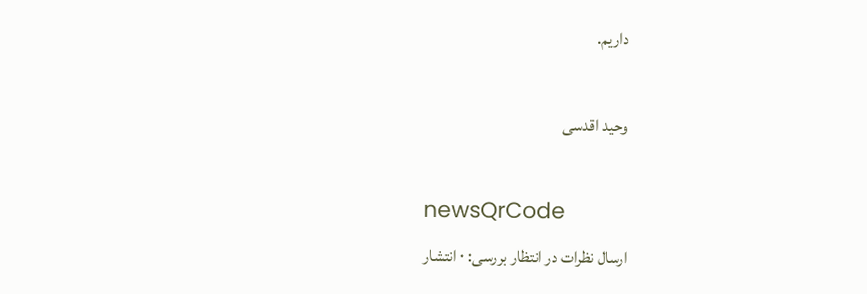داریم.

وحید اقدسی

newsQrCode
ارسال نظرات در انتظار بررسی: ۰ انتشار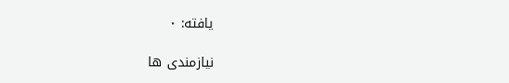یافته: ۰

نیازمندی ها